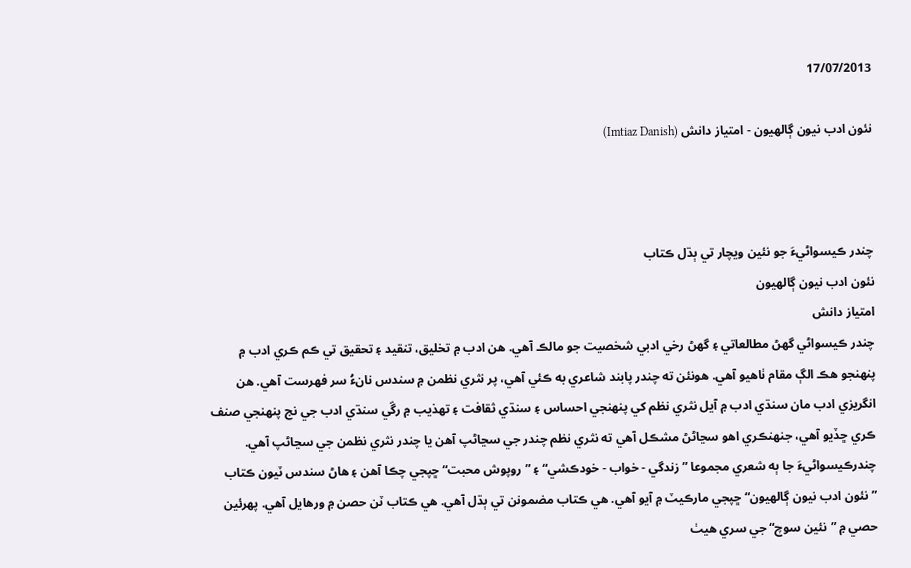17/07/2013

نئون ادب نيون ڳالهيون - امتياز دانش (Imtiaz Danish)



چندر ڪيسواڻيءَ جو نئين ويچار تي ٻڌل ڪتاب
نئون ادب نيون ڳالهيون
امتياز دانش
چندر ڪيسواڻي گهڻ مطالعاتي ۽ گهڻ رخي ادبي شخصيت جو مالڪ آهي. هن ادب ۾ تخليق، تنقيد ۽ تحقيق تي ڪم ڪري ادب ۾ پنهنجو هڪ الڳ مقام ٺاهيو آهي. هونئن ته چندر پابند شاعري به ڪئي آهي، پر نثري نظمن ۾ سندس نانءُ سر فهرست آهي. هن انگريزي ادب مان سنڌي ادب ۾ آيل نثري نظم کي پنهنجي احساس ۽ سنڌي ثقافت ۽ تهذيب ۾ رڱي سنڌي ادب جي نج پنهنجي صنف ڪري ڇڏيو آهي، جنهنڪري اهو سڃاڻڻ مشڪل آهي ته نثري نظم چندر جي سڃاڻپ آهن يا چندر نثري نظمن جي سڃاڻپ آهي.
چندرڪيسواڻيءَ جا ٻه شعري مجموعا ”زندگي - خواب - خودڪشي“ ۽ ”روپوش محبت“ ڇپجي چڪا آهن ۽ هاڻ سندس ٽيون ڪتاب ”نئون ادب نيون ڳالهيون“ ڇپجي مارڪيٽ ۾ آيو آهي. هي ڪتاب مضمونن تي ٻڌل آهي. هي ڪتاب ٽن حصن ۾ ورهايل آهي. پهرئين حصي ۾ ”نئين سوچ“ جي سري هيٺ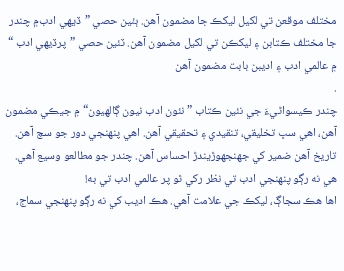مختلف موقعن تي لکيل ليکڪ جا مضمون آهن. ٻئين حصي ”ڏيهي ادب۾ چندر جا مختلف ڪتابن ۽ ليکڪن تي لکيل مضمون آهن. ٽئين حصي ”پرڏيهي ادب “ ۾ عالمي ادب ۽ اديبن بابت مضمون آهن
.
چندر ڪيسواڻيءَ جي نئين ڪتاب ” نئون ادب نيون ڳالهيون“ ۾ جيڪي مضمون آهن، اهي سڀ تخليقي، تنقيدي ۽ تحقيقي آهن. اهي پنهنجي دور جو سچ آهن. تاريخ آهن ضمير کي جهنجهوڙيندڙ احساس آهن. چندر جو مطالعو وسيع آهي. هي نه رڳو پنهنجي ادب تي نظر رکي ٿو پر عالمي ادب تي به!
اها هڪ سجاڳ، ليکڪ جي علامت آهي. هڪ اديب کي نه رڳو پنهنجي سماج،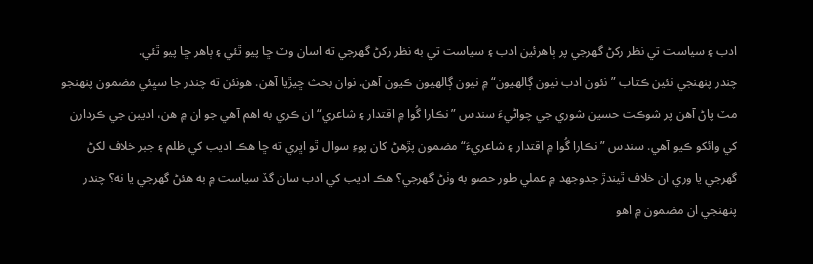ادب ۽ سياست تي نظر رکڻ گهرجي پر ٻاهرئين ادب ۽ سياست تي به نظر رکڻ گهرجي ته اسان وٽ ڇا پيو ٿئي ۽ ٻاهر ڇا پيو ٿئي.
چندر پنهنجي نئين ڪتاب ”نئون ادب نيون ڳالهيون“ ۾ نيون ڳالهيون ڪيون آهن. نوان بحث ڇيڙيا آهن. هونئن ته چندر جا سڀئي مضمون پنهنجو مٽ پاڻ آهن پر شوڪت حسين شوري جي چواڻيءَ سندس ”نڪارا گُوا ۾ اقتدار ۽ شاعري“ ان ڪري به اهم آهي جو ان ۾ هن، اديبن جي ڪردارن کي وائکو ڪيو آهي. سندس ”نڪارا گُوا ۾ اقتدار ۽ شاعريءَ“ مضمون پڙهڻ کان پوءِ سوال ٿو اڀري ته ڇا هڪ اديب کي ظلم ۽ جبر خلاف لکڻ گهرجي يا وري ان خلاف ٿيندڙ جدوجهد ۾ عملي طور حصو به وٺڻ گهرجي؟ هڪ اديب کي ادب سان گڏ سياست ۾ به هئڻ گهرجي يا نه؟ چندر پنهنجي ان مضمون ۾ اهو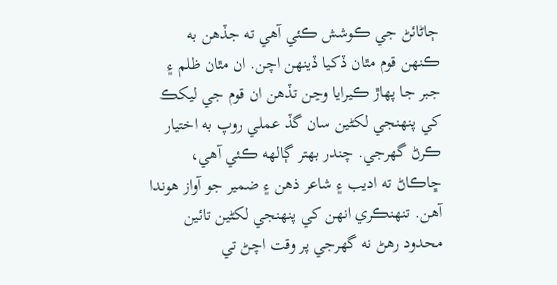ڄاڻائڻ جي ڪوشش ڪئي آهي ته جڏهن به ڪنهن قوم مٿان ڏکيا ڏينهن اچن. ان مٿان ظلم ۽ جبر جا پهاڙ ڪيرايا وڃن تڏهن ان قوم جي ليکڪ کي پنهنجي لکڻين سان گڏ عملي روپ به اختيار ڪرڻ گهرجي. چندر بهتر ڳالهه ڪئي آهي، ڇاڪاڻ ته اديب ۽ شاعر ذهن ۽ ضمير جو آواز هوندا آهن. تنهنڪري انهن کي پنهنجي لکڻين تائين محدود رهڻ نه گهرجي پر وقت اچڻ تي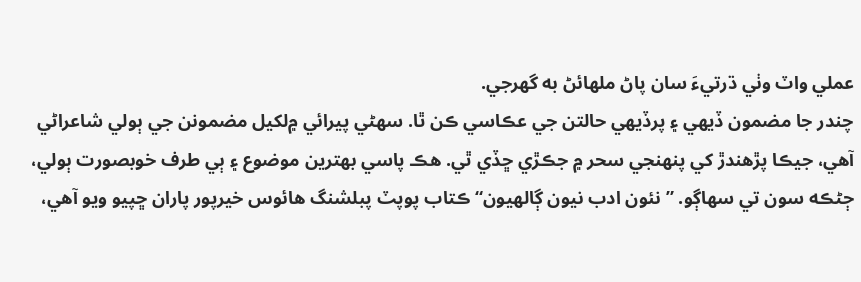عملي واٽ وٺي ڌرتيءَ سان پاڻ ملهائڻ به گهرجي.
چندر جا مضمون ڏيهي ۽ پرڏيهي حالتن جي عڪاسي ڪن ٿا. سهڻي پيرائي ۾لکيل مضمونن جي ٻولي شاعراڻي آهي، جيڪا پڙهندڙ کي پنهنجي سحر ۾ جڪڙي ڇڏي ٿي. هڪ پاسي بهترين موضوع ۽ ٻي طرف خوبصورت ٻولي، ڄڻڪه سون تي سهاڳو. ”نئون ادب نيون ڳالهيون“ ڪتاب پوپٽ پبلشنگ هائوس خيرپور پاران ڇپيو ويو آهي،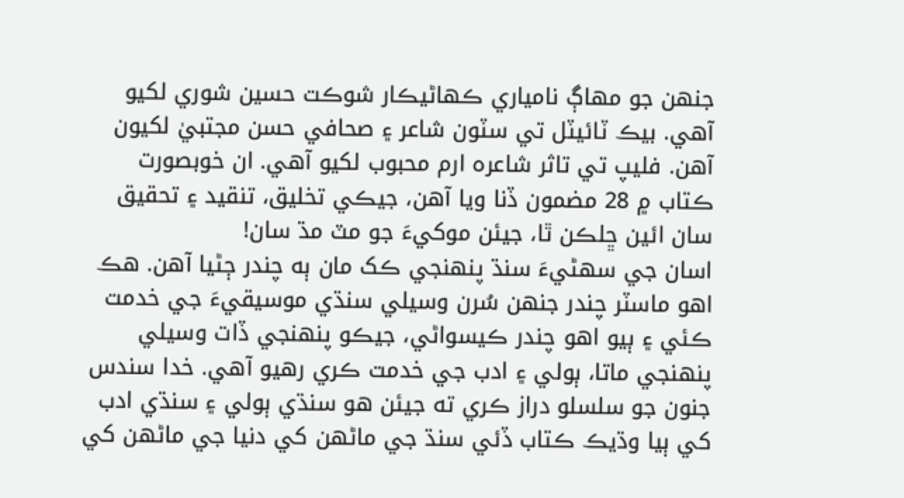جنهن جو مهاڳ نامياري ڪهاڻيڪار شوڪت حسين شوري لکيو آهي. بيڪ ٽائيٽل تي سٽون شاعر ۽ صحافي حسن مجتبيٰ لکيون آهن. فليپ تي تاثر شاعره ارم محبوب لکيو آهي. ان خوبصورت ڪتاب ۾ 28 مضمون ڏنا ويا آهن، جيڪي تخليق، تنقيد ۽ تحقيق سان ائين ڇلڪن ٿا، جيئن موکيءَ جو مٽ مڌ سان!
اسان جي سهڻيءَ سنڌ پنهنجي ڪک مان ٻه چندر ڄڻيا آهن. هڪ اهو ماسٽر چندر جنهن سُرن وسيلي سنڌي موسيقيءَ جي خدمت ڪئي ۽ ٻيو اهو چندر ڪيسواڻي، جيڪو پنهنجي ڏات وسيلي پنهنجي ماتا، ٻولي ۽ ادب جي خدمت ڪري رهيو آهي. خدا سندس جنون جو سلسلو دراز ڪري ته جيئن هو سنڌي ٻولي ۽ سنڌي ادب کي ٻيا وڌيڪ ڪتاب ڏئي سنڌ جي ماڻهن کي دنيا جي ماڻهن کي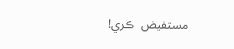مستفيض  ڪري!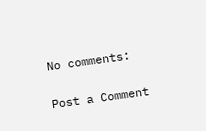No comments:

Post a Comment